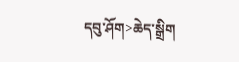དབུ་ཤོག>ཆེད་སྒྲིག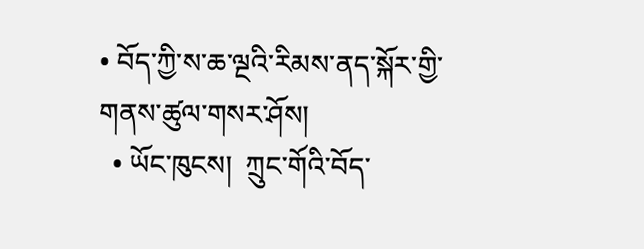• བོད་ཀྱི་ས་ཆ་ལྔའི་རིམས་ནད་སྐོར་གྱི་གནས་ཚུལ་གསར་ཤོས།
  • ཡོང་ཁུངས།  ཀྲུང་གོའི་བོད་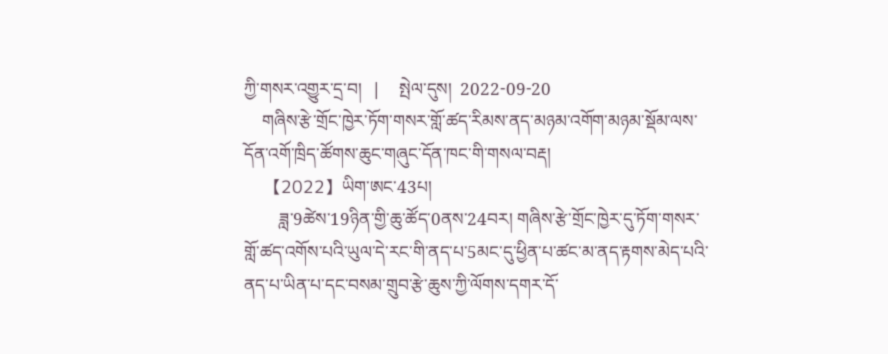ཀྱི་གསར་འགྱུར་དྲ་བ།   |     སྤེལ་དུས།  2022-09-20
    གཞིས་རྩེ་གྲོང་ཁྱེར་ཏོག་གསར་གློ་ཚད་རིམས་ནད་མཉམ་འགོག་མཉམ་སྡོམ་ལས་དོན་འགོ་ཁྲིད་ཚོགས་ཆུང་གཞུང་དོན་ཁང་གི་གསལ་བརྡ།
    【2022】ཡིག་ཨང་43པ།
        ཟླ་9ཚེས་19ཉིན་གྱི་ཆུ་ཚོད་0ནས་24བར། གཞིས་རྩེ་གྲོང་ཁྱེར་དུ་ཏོག་གསར་གློ་ཚད་འགོས་པའི་ཡུལ་དེ་རང་གི་ནད་པ་5མང་དུ་ཕྱིན་པ་ཚང་མ་ནད་རྟགས་མེད་པའི་ནད་པ་ཡིན་པ་དང་བསམ་གྲུབ་རྩེ་ཆུས་ཀྱི་ལོགས་དགར་དོ་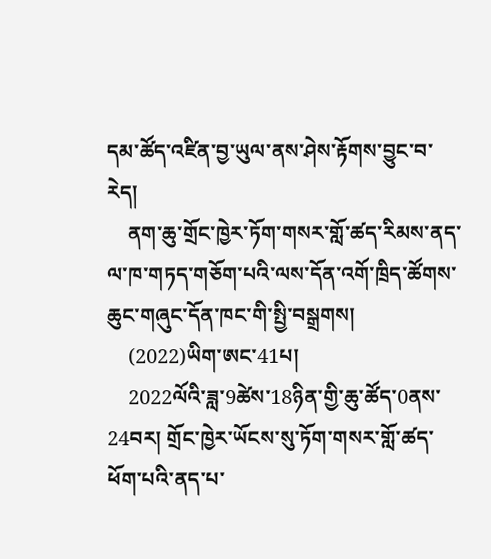དམ་ཚོད་འཛིན་བྱ་ཡུལ་ནས་ཤེས་རྟོགས་བྱུང་བ་རེད།
    ནག་ཆུ་གྲོང་ཁྱེར་ཏོག་གསར་གློ་ཚད་རིམས་ནད་ལ་ཁ་གཏད་གཅོག་པའི་ལས་དོན་འགོ་ཁྲིད་ཚོགས་ཆུང་གཞུང་དོན་ཁང་གི་སྤྱི་བསྒྲགས།
    (2022)ཡིག་ཨང་41པ།
    2022ལོའི་ཟླ་9ཚེས་18ཉིན་གྱི་ཆུ་ཚོད་0ནས་24བར། གྲོང་ཁྱེར་ཡོངས་སུ་ཏོག་གསར་གློ་ཚད་ཕོག་པའི་ནད་པ་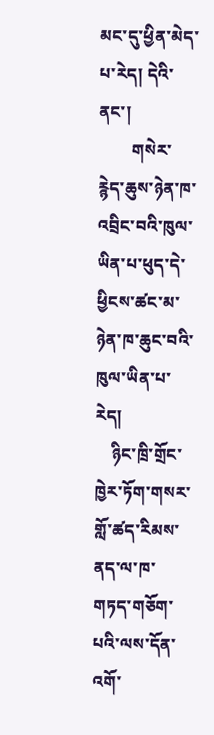མང་དུ་ཕྱིན་མེད་པ་རེད། དེའི་ནང་།
        གསེར་རྙེད་ཆུས་ཉེན་ཁ་འབྲིང་བའི་ཁུལ་ཡིན་པ་ཕུད་དེ་ཕྱིངས་ཚང་མ་ཉེན་ཁ་ཆུང་བའི་ཁུལ་ཡིན་པ་རེད།
    ཉིང་ཁྲི་གྲོང་ཁྱེར་ཏོག་གསར་གློ་ཚད་རིམས་ནད་ལ་ཁ་གཏད་གཅོག་པའི་ལས་དོན་འགོ་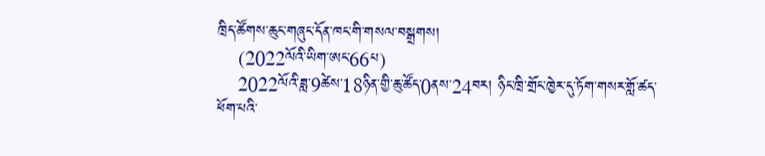ཁྲིད་ཚོགས་ཆུང་གཞུང་དོན་ཁང་གི་གསལ་བསྒྲགས།
    (2022ལོའི་ཡིག་ཨང་66པ)
    2022ལོའི་ཟླ་9ཚེས་18ཉིན་གྱི་ཆུ་ཚོད་0ནས་24བར། ཉིང་ཁྲི་གྲོང་ཁྱེར་དུ་ཏོག་གསར་གློ་ཚད་ཕོག་པའི་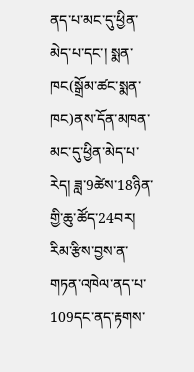ནད་པ་མང་དུ་ཕྱིན་མེད་པ་དང་། སྨན་ཁང(སྒྲོམ་ཚང་སྨན་ཁང)ནས་དོན་མཁན་མང་དུ་ཕྱིན་མེད་པ་རེད། ཟླ་9ཚེས་18ཉིན་གྱི་ཆུ་ཚོད་24བར། རིམ་རྩིས་བྱས་ན་གཏན་འཁེལ་ནད་པ་109དང་ནད་རྟགས་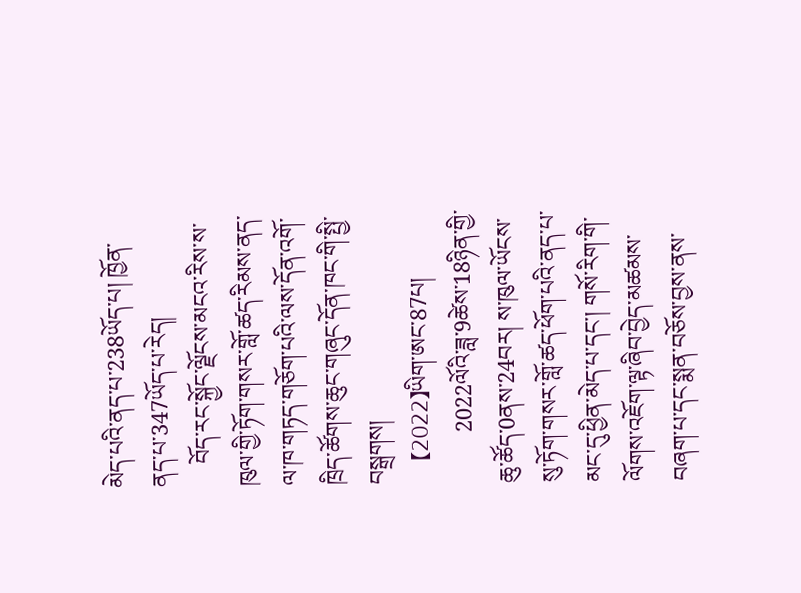མེད་པའི་ནད་པ་238ཡོད་པ། ཁྱོན་ནད་པ་347ཡོད་པ་རེད།
    བོད་རང་སྐྱོང་ལྗོངས་མངའ་རིས་ས་ཁུལ་གྱི་ཏོག་གསར་གློ་ཚད་རིམས་ནད་ལ་ཁ་གཏད་གཅོག་པའི་ལས་དོན་འགོ་ཁྲིད་ཚོགས་ཆུང་གཞུང་དོན་ཁང་གི་སྤྱི་བསྒྲགས།
    【2022】ཡིག་ཨང་87པ།
         2022ལོའི་ཟླ་9ཚེས་18ཉིན་གྱི་ཆུ་ཚོད་0ནས་24བར། ས་ཁུལ་ཡོངས་སུ་ཏོག་གསར་གློ་ཚད་ཕོག་པའི་ནད་པ་མང་དུ་ཕྱིན་མེད་པ་དང་། གསོ་རིག་གི་ལོགས་འཇོག་ལྟ་ཞིབ་བྱེད་མཚམས་བཞག་པ་དང་སྨན་བཅོས་བྱས་ནས་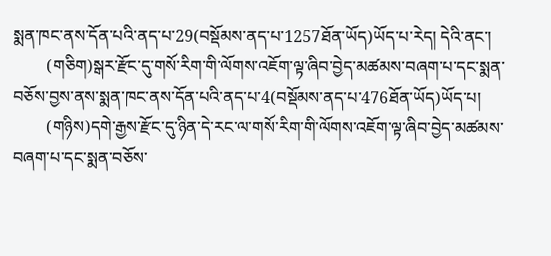སྨན་ཁང་ནས་དོན་པའི་ནད་པ་29(བསྡོམས་ནད་པ་1257ཐོན་ཡོད)ཡོད་པ་རེད། དེའི་ནང་།
        (གཅིག)སྒར་རྫོང་དུ་གསོ་རིག་གི་ལོགས་འཇོག་ལྟ་ཞིབ་བྱེད་མཚམས་བཞག་པ་དང་སྨན་བཅོས་བྱས་ནས་སྨན་ཁང་ནས་དོན་པའི་ནད་པ་4(བསྡོམས་ནད་པ་476ཐོན་ཡོད)ཡོད་པ།
        (གཉིས)དགེ་རྒྱས་རྫོང་དུ་ཉིན་དེ་རང་ལ་གསོ་རིག་གི་ལོགས་འཇོག་ལྟ་ཞིབ་བྱེད་མཚམས་བཞག་པ་དང་སྨན་བཅོས་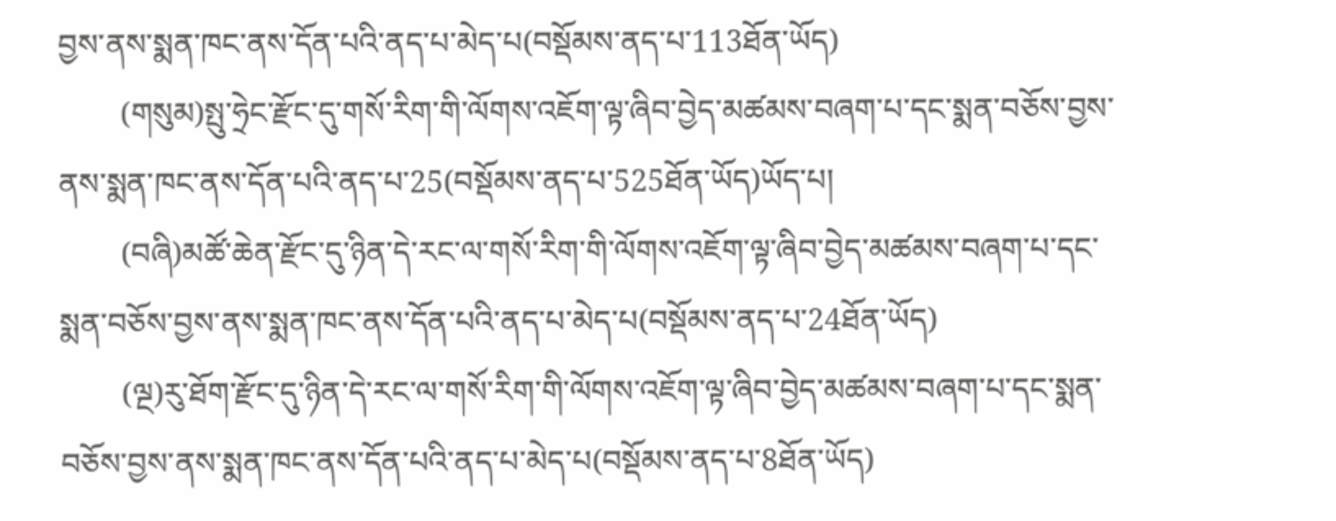བྱས་ནས་སྨན་ཁང་ནས་དོན་པའི་ནད་པ་མེད་པ(བསྡོམས་ནད་པ་113ཐོན་ཡོད)
        (གསུམ)སྤུ་ཧྲེང་རྫོང་དུ་གསོ་རིག་གི་ལོགས་འཇོག་ལྟ་ཞིབ་བྱེད་མཚམས་བཞག་པ་དང་སྨན་བཅོས་བྱས་ནས་སྨན་ཁང་ནས་དོན་པའི་ནད་པ་25(བསྡོམས་ནད་པ་525ཐོན་ཡོད)ཡོད་པ།
        (བཞི)མཚོ་ཆེན་རྫོང་དུ་ཉིན་དེ་རང་ལ་གསོ་རིག་གི་ལོགས་འཇོག་ལྟ་ཞིབ་བྱེད་མཚམས་བཞག་པ་དང་སྨན་བཅོས་བྱས་ནས་སྨན་ཁང་ནས་དོན་པའི་ནད་པ་མེད་པ(བསྡོམས་ནད་པ་24ཐོན་ཡོད)
        (ལྔ)རུ་ཐོག་རྫོང་དུ་ཉིན་དེ་རང་ལ་གསོ་རིག་གི་ལོགས་འཇོག་ལྟ་ཞིབ་བྱེད་མཚམས་བཞག་པ་དང་སྨན་བཅོས་བྱས་ནས་སྨན་ཁང་ནས་དོན་པའི་ནད་པ་མེད་པ(བསྡོམས་ནད་པ་8ཐོན་ཡོད)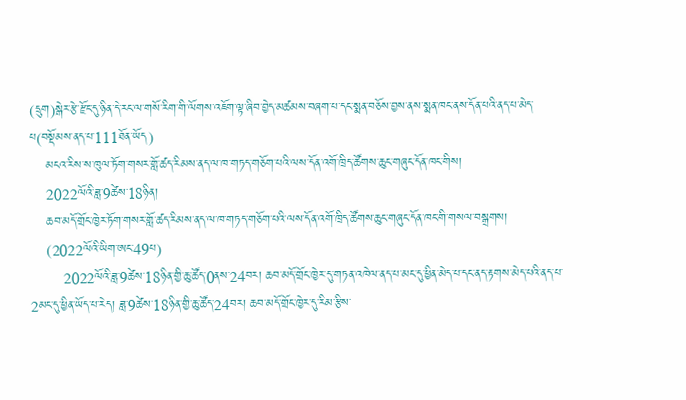(དྲུག)སྒེར་རྩེ་རྫོང་དུ་ཉིན་དེ་རང་ལ་གསོ་རིག་གི་ལོགས་འཇོག་ལྟ་ཞིབ་བྱེད་མཚམས་བཞག་པ་དང་སྨན་བཅོས་བྱས་ནས་སྨན་ཁང་ནས་དོན་པའི་ནད་པ་མེད་པ(བསྡོམས་ནད་པ་111ཐོན་ཡོད)
    མངའ་རིས་ས་ཁུལ་ཏོག་གསར་གློ་ཚད་རིམས་ནད་ལ་ཁ་གཏད་གཅོག་པའི་ལས་དོན་འགོ་ཁྲིད་ཚོགས་ཆུང་གཞུང་དོན་ཁང་གིས།
    2022ལོའི་ཟླ་9ཚེས་18ཉིན།
    ཆབ་མདོ་གྲོང་ཁྱེར་ཏོག་གསར་གློ་ཚད་རིམས་ནད་ལ་ཁ་གཏད་གཅོག་པའི་ལས་དོན་འགོ་ཁྲིད་ཚོགས་ཆུང་གཞུང་དོན་ཁང་གི་གསལ་བསྒྲགས།
    (2022ལོའི་ཡིག་ཨང་49པ)
        2022ལོའི་ཟླ་9ཚེས་18ཉིན་གྱི་ཆུ་ཚོད་0ནས་24བར། ཆབ་མདོ་གྲོང་ཁྱེར་དུ་གཏན་འཁེལ་ནད་པ་མང་དུ་ཕྱིན་མེད་པ་དང་ནད་རྟགས་མེད་པའི་ནད་པ་2མང་དུ་ཕྱིན་ཡོད་པ་རེད། ཟླ་9ཚེས་18ཉིན་གྱི་ཆུ་ཚོད་24བར། ཆབ་མདོ་གྲོང་ཁྱེར་དུ་རིམ་རྩིས་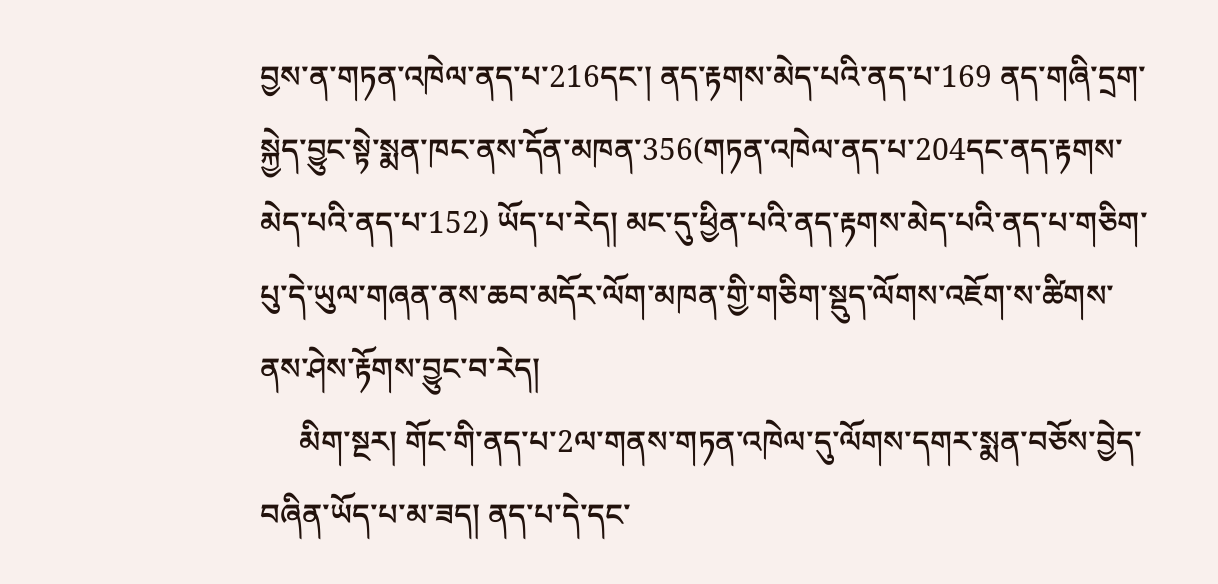བྱས་ན་གཏན་འཁེལ་ནད་པ་216དང་། ནད་རྟགས་མེད་པའི་ནད་པ་169 ནད་གཞི་དྲག་སྐྱེད་བྱུང་སྟེ་སྨན་ཁང་ནས་དོན་མཁན་356(གཏན་འཁེལ་ནད་པ་204དང་ནད་རྟགས་མེད་པའི་ནད་པ་152) ཡོད་པ་རེད། མང་དུ་ཕྱིན་པའི་ནད་རྟགས་མེད་པའི་ནད་པ་གཅིག་པུ་དེ་ཡུལ་གཞན་ནས་ཆབ་མདོར་ལོག་མཁན་གྱི་གཅིག་སྡུད་ལོགས་འཇོག་ས་ཚིགས་ནས་ཤེས་རྟོགས་བྱུང་བ་རེད།
     མིག་སྔར། གོང་གི་ནད་པ་2ལ་གནས་གཏན་འཁེལ་དུ་ལོགས་དགར་སྨན་བཅོས་བྱེད་བཞིན་ཡོད་པ་མ་ཟད། ནད་པ་དེ་དང་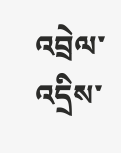འབྲེལ་འདྲིས་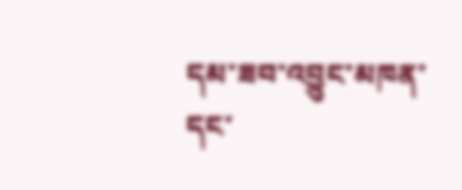དམ་ཟབ་འབྱུང་མཁན་དང་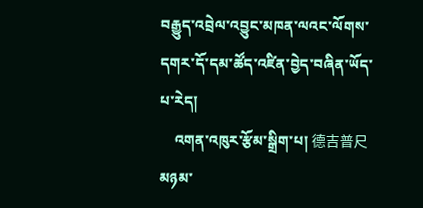བརྒྱུད་འབྲེལ་འབྱུང་མཁན་ལའང་ལོགས་དགར་དོ་དམ་ཚོད་འཛིན་བྱེད་བཞིན་ཡོད་པ་རེད།
    འགན་འཁུར་རྩོམ་སྒྲིག་པ། 德吉普尺
མཉམ་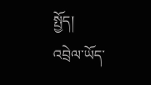སྤྱོད།
འབྲེལ་ཡོད་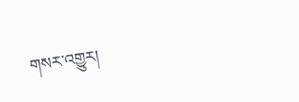གསར་འགྱུར།